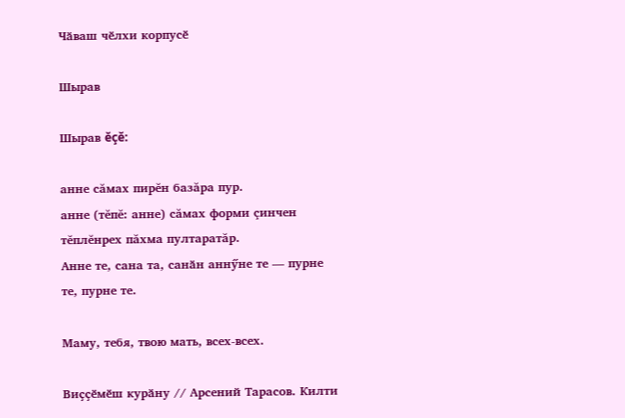Чӑваш чӗлхи корпусӗ

Шырав

Шырав ĕçĕ:

анне сăмах пирĕн базăра пур.
анне (тĕпĕ: анне) сăмах форми çинчен тĕплĕнрех пăхма пултаратăр.
Анне те, сана та, санӑн аннӳне те — пурне те, пурне те.

Маму, тебя, твою мать, всех-всех.

Виҫҫӗмӗш курӑну // Арсений Тарасов. Килти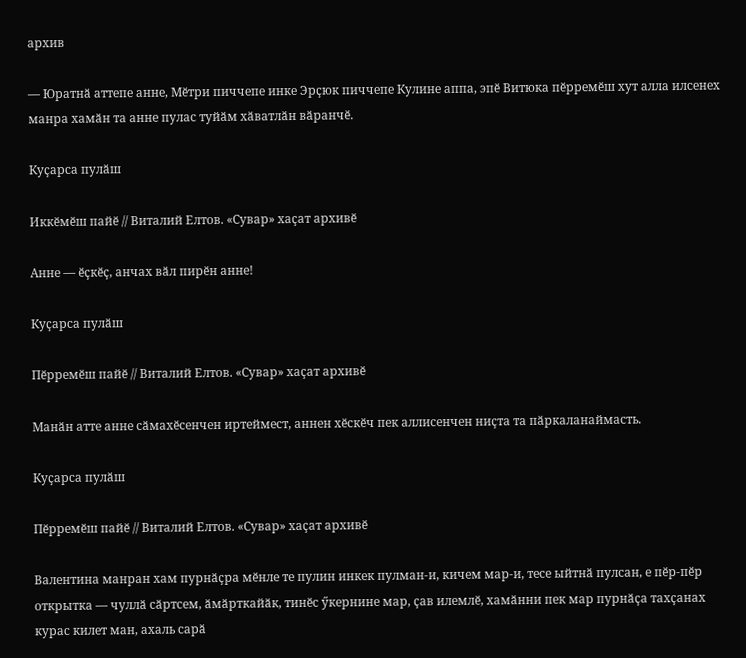архив

— Юратнӑ аттепе анне, Мӗтри пиччепе инке Эрҫюк пиччепе Кулине аппа, эпӗ Витюка пӗрремӗш хут алла илсенех манра хамӑн та анне пулас туйӑм хӑватлӑн вӑранчӗ.

Куҫарса пулӑш

Иккӗмӗш пайӗ // Виталий Елтов. «Сувар» хаҫат архивӗ

Анне — ӗҫкӗҫ, анчах вӑл пирӗн анне!

Куҫарса пулӑш

Пӗрремӗш пайӗ // Виталий Елтов. «Сувар» хаҫат архивӗ

Манӑн атте анне сӑмахӗсенчен иртеймест, аннен хӗскӗч пек аллисенчен ниҫта та пӑркаланаймасть.

Куҫарса пулӑш

Пӗрремӗш пайӗ // Виталий Елтов. «Сувар» хаҫат архивӗ

Валентина манран хам пурнӑҫра мӗнле те пулин инкек пулман-и, кичем мар-и, тесе ыйтнӑ пулсан, е пӗр-пӗр открытка — чуллӑ сӑртсем, ӑмӑрткайӑк, тинӗс ӳкернине мар, ҫав илемлӗ, хамӑнни пек мар пурнӑҫа тахҫанах курас килет ман, ахаль сарӑ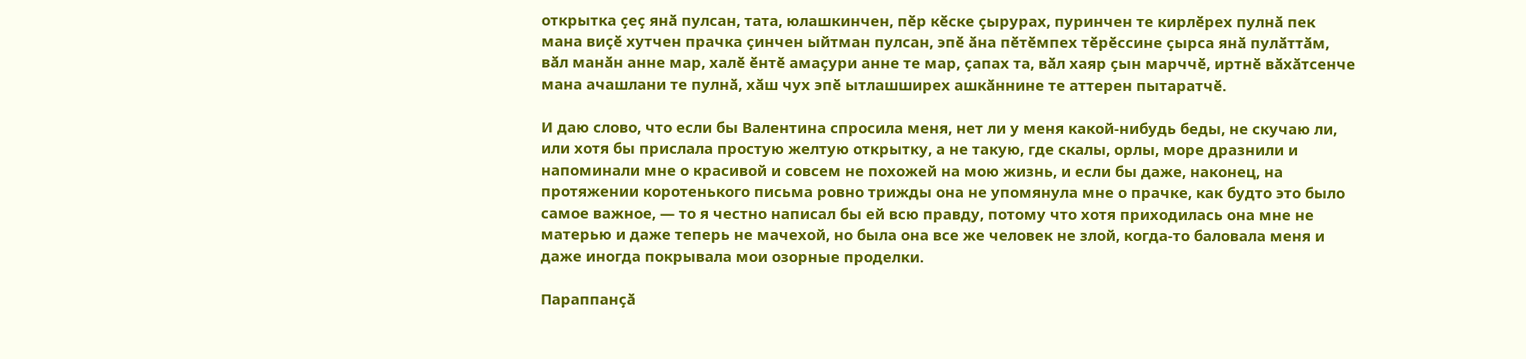открытка ҫеҫ янӑ пулсан, тата, юлашкинчен, пӗр кӗске ҫырурах, пуринчен те кирлӗрех пулнӑ пек мана виҫӗ хутчен прачка ҫинчен ыйтман пулсан, эпӗ ӑна пӗтӗмпех тӗрӗссине ҫырса янӑ пулӑттӑм, вӑл манӑн анне мар, халӗ ӗнтӗ амаҫури анне те мар, ҫапах та, вӑл хаяр ҫын марччӗ, иртнӗ вӑхӑтсенче мана ачашлани те пулнӑ, хӑш чух эпӗ ытлашширех ашкӑннине те аттерен пытаратчӗ.

И даю слово, что если бы Валентина спросила меня, нет ли у меня какой-нибудь беды, не скучаю ли, или хотя бы прислала простую желтую открытку, а не такую, где скалы, орлы, море дразнили и напоминали мне о красивой и совсем не похожей на мою жизнь, и если бы даже, наконец, на протяжении коротенького письма ровно трижды она не упомянула мне о прачке, как будто это было самое важное, — то я честно написал бы ей всю правду, потому что хотя приходилась она мне не матерью и даже теперь не мачехой, но была она все же человек не злой, когда-то баловала меня и даже иногда покрывала мои озорные проделки.

Параппанҫӑ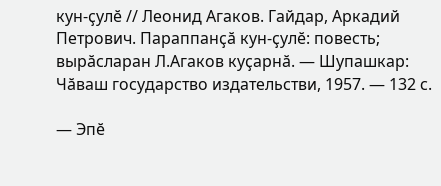кун-ҫулӗ // Леонид Агаков. Гайдар, Аркадий Петрович. Параппанҫӑ кун-ҫулӗ: повесть; вырӑсларан Л.Агаков куҫарнӑ. — Шупашкар: Чӑваш государство издательстви, 1957. — 132 с.

— Эпӗ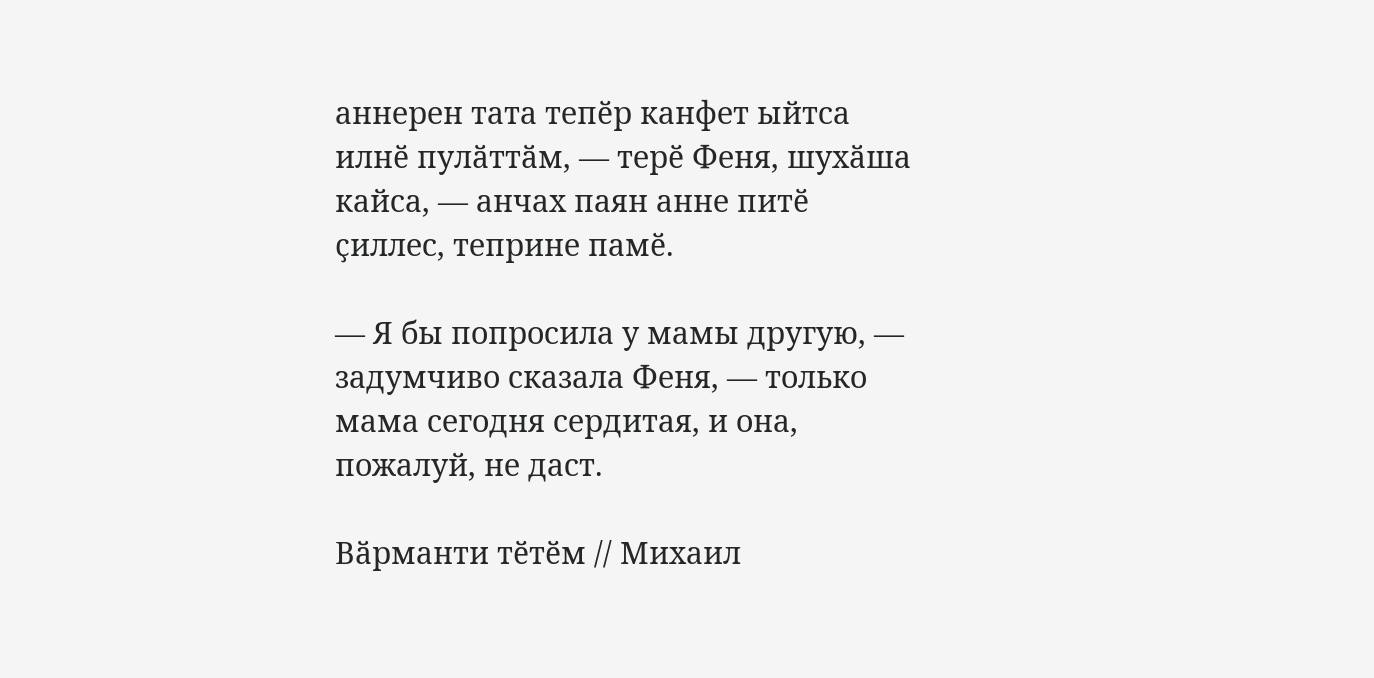аннерен тата тепӗр канфет ыйтса илнӗ пулӑттӑм, — терӗ Феня, шухӑша кайса, — анчах паян анне питӗ ҫиллес, теприне памӗ.

— Я бы попросила у мамы другую, — задумчиво сказала Феня, — только мама сегодня сердитая, и она, пожалуй, не даст.

Вӑрманти тӗтӗм // Михаил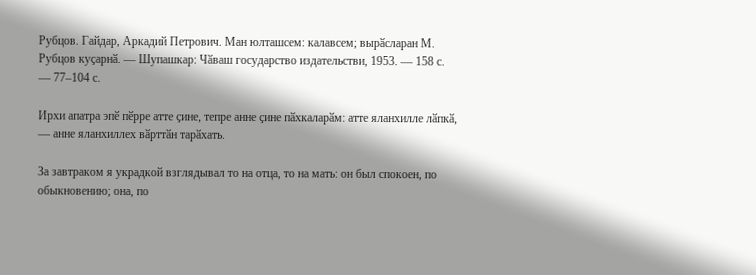Рубцов. Гайдар, Аркадий Петрович. Ман юлташсем: калавсем; вырӑсларан М. Рубцов куҫарнӑ. — Шупашкар: Чӑваш государство издательстви, 1953. — 158 с. — 77–104 с.

Ирхи апатра эпӗ пӗрре атте ҫине, тепре анне ҫине пӑхкаларӑм: атте яланхилле лӑпкӑ, — анне яланхиллех вӑрттӑн тарӑхать.

За завтраком я украдкой взглядывал то на отца, то на мать: он был спокоен, по обыкновению; она, по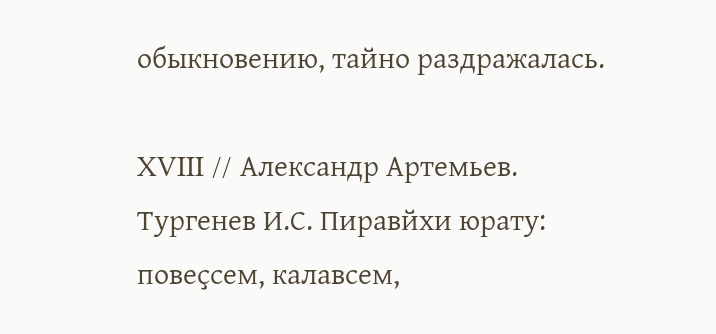обыкновению, тайно раздражалась.

XVIII // Александр Артемьев. Тургенев И.С. Пиравйхи юрату: повеҫсем, калавсем,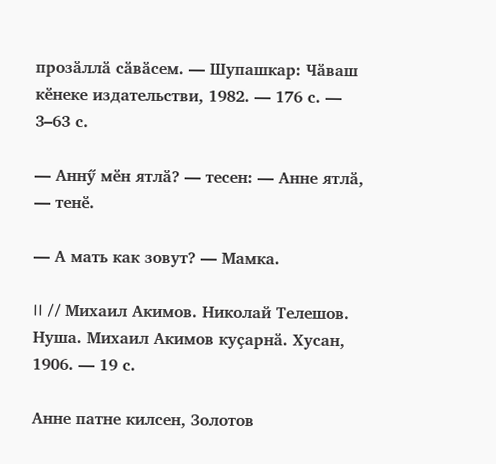прозӑллӑ сӑвӑсем. — Шупашкар: Чӑваш кӗнеке издательстви, 1982. — 176 с. — 3–63 с.

— Аннӳ мӗн ятлӑ? — тесен: — Анне ятлӑ, — тенӗ.

— А мать как зовут? — Мамка.

II // Михаил Акимов. Николай Телешов. Нуша. Михаил Акимов куҫарнӑ. Хусан, 1906. — 19 с.

Анне патне килсен, Золотов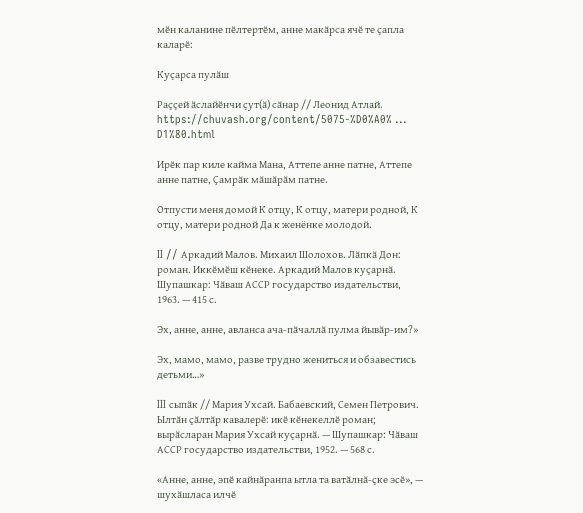мӗн каланине пӗлтертӗм, анне макӑрса ячӗ те ҫапла каларӗ:

Куҫарса пулӑш

Раҫҫей ӑслайӗнчи ҫут(ӑ) сӑнар // Леонид Атлай. https://chuvash.org/content/5075-%D0%A0% ... D1%80.html

Ирӗк пар киле кайма Мана, Аттепе анне патне, Аттепе анне патне, Ҫамрӑк мӑшӑрӑм патне.

Отпусти меня домой К отцу, К отцу, матери родной, К отцу, матери родной Да к женёнке молодой.

II // Аркадий Малов. Михаил Шолохов. Лӑпкӑ Дон: роман. Иккӗмӗш кӗнеке. Аркадий Малов куҫарнӑ. Шупашкар: Чӑваш АССР государство издательстви, 1963. — 415 с.

Эх, анне, анне, авланса ача-пӑчаллӑ пулма йывӑр-им?»

Эх, мамо, мамо, разве трудно жениться и обзавестись детьми…»

III сыпӑк // Мария Ухсай. Бабаевский, Семен Петрович. Ылтӑн ҫӑлтӑр кавалерӗ: икӗ кӗнекеллӗ роман; вырӑсларан Мария Ухсай куҫарнӑ. — Шупашкар: Чӑваш АССР государство издательстви, 1952. — 568 с.

«Анне, анне, эпӗ кайнӑранпа ытла та ватӑлнӑ-ҫке эсӗ», — шухӑшласа илчӗ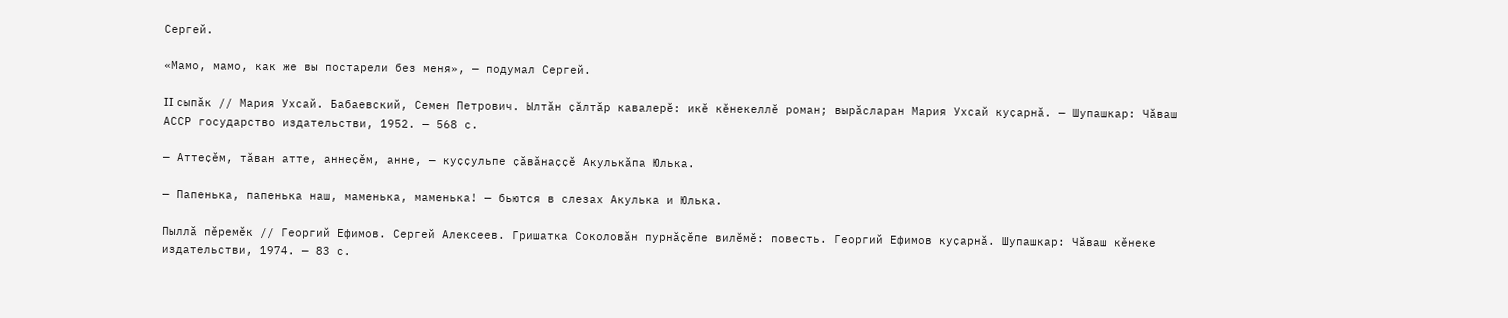Сергей.

«Мамо, мамо, как же вы постарели без меня», — подумал Сергей.

II сыпӑк // Мария Ухсай. Бабаевский, Семен Петрович. Ылтӑн ҫӑлтӑр кавалерӗ: икӗ кӗнекеллӗ роман; вырӑсларан Мария Ухсай куҫарнӑ. — Шупашкар: Чӑваш АССР государство издательстви, 1952. — 568 с.

— Аттеҫӗм, тӑван атте, аннеҫӗм, анне, — куҫҫульпе ҫӑвӑнаҫҫӗ Акулькӑпа Юлька.

— Папенька, папенька наш, маменька, маменька! — бьются в слезах Акулька и Юлька.

Пыллӑ пӗремӗк // Георгий Ефимов. Сергей Алексеев. Гришатка Соколовӑн пурнӑҫӗпе вилӗмӗ: повесть. Георгий Ефимов куҫарнӑ. Шупашкар: Чӑваш кӗнеке издательстви, 1974. — 83 с.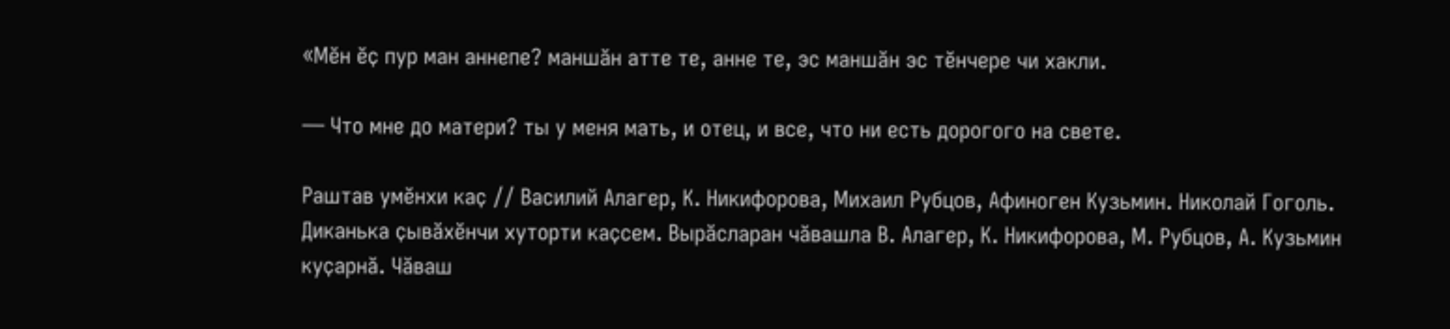«Мӗн ӗҫ пур ман аннепе? маншӑн атте те, анне те, эс маншӑн эс тӗнчере чи хакли.

— Что мне до матери? ты у меня мать, и отец, и все, что ни есть дорогого на свете.

Раштав умӗнхи каҫ // Василий Алагер, К. Никифорова, Михаил Рубцов, Афиноген Кузьмин. Николай Гоголь. Диканька ҫывӑхӗнчи хуторти каҫсем. Вырӑсларан чӑвашла В. Алагер, К. Никифорова, М. Рубцов, А. Кузьмин куҫарнӑ. Чӑваш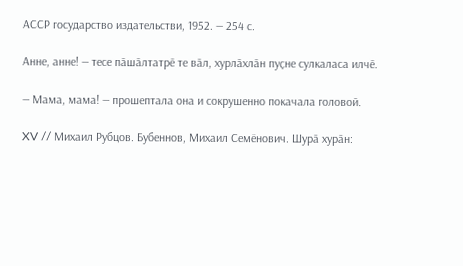АССР государство издательстви, 1952. — 254 с.

Анне, анне! — тесе пӑшӑлтатрӗ те вӑл, хурлӑхлӑн пуҫне сулкаласа илчӗ.

— Мама, мама! — прошептала она и сокрушенно покачала головой.

XV // Михаил Рубцов. Бубеннов, Михаил Семёнович. Шурӑ хурӑн: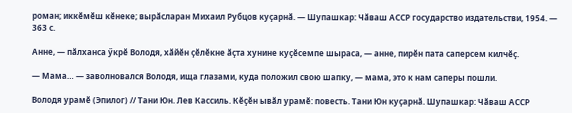роман; иккӗмӗш кӗнеке; вырӑсларан Михаил Рубцов куҫарнӑ. — Шупашкар: Чӑваш АССР государство издательстви, 1954. — 363 с.

Анне, — пӑлханса ӳкрӗ Володя, хӑйӗн ҫӗлӗкне ӑҫта хунине куҫӗсемпе шыраса, — анне, пирӗн пата саперсем килчӗҫ.

— Мама… — заволновался Володя, ища глазами, куда положил свою шапку, — мама, это к нам саперы пошли.

Володя урамӗ (Эпилог) // Тани Юн. Лев Кассиль. Кӗҫӗн ывӑл урамӗ: повесть. Тани Юн куҫарнӑ. Шупашкар: Чӑваш АССР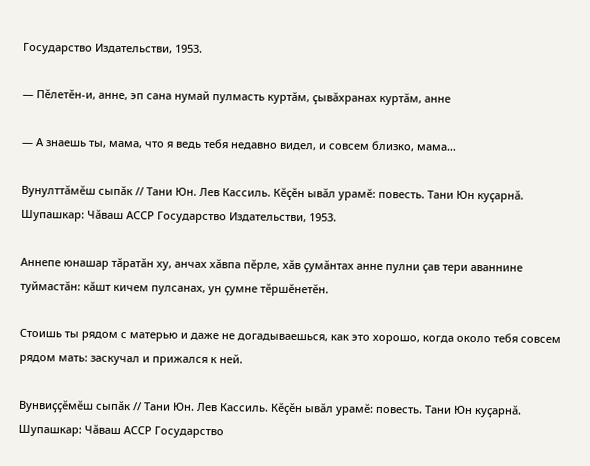Государство Издательстви, 1953.

— Пӗлетӗн-и, анне, эп сана нумай пулмасть куртӑм, ҫывӑхранах куртӑм, анне

— А знаешь ты, мама, что я ведь тебя недавно видел, и совсем близко, мама…

Вунулттӑмӗш сыпӑк // Тани Юн. Лев Кассиль. Кӗҫӗн ывӑл урамӗ: повесть. Тани Юн куҫарнӑ. Шупашкар: Чӑваш АССР Государство Издательстви, 1953.

Аннепе юнашар тӑратӑн ху, анчах хӑвпа пӗрле, хӑв ҫумӑнтах анне пулни ҫав тери аваннине туймастӑн: кӑшт кичем пулсанах, ун ҫумне тӗршӗнетӗн.

Стоишь ты рядом с матерью и даже не догадываешься, как это хорошо, когда около тебя совсем рядом мать: заскучал и прижался к ней.

Вунвиҫҫӗмӗш сыпӑк // Тани Юн. Лев Кассиль. Кӗҫӗн ывӑл урамӗ: повесть. Тани Юн куҫарнӑ. Шупашкар: Чӑваш АССР Государство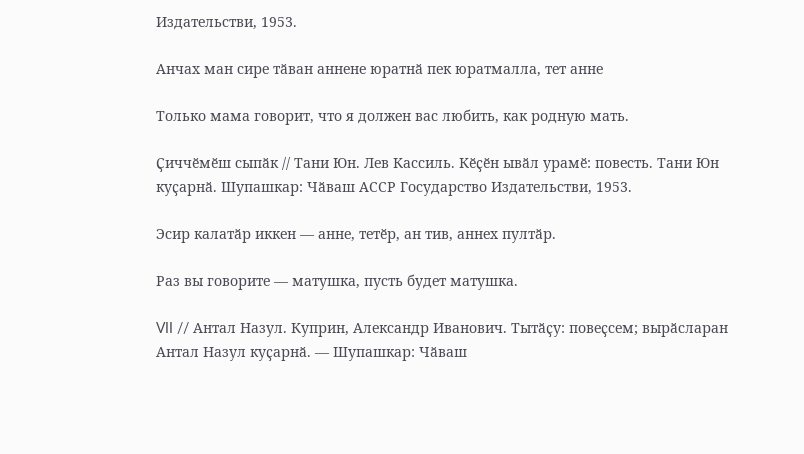Издательстви, 1953.

Анчах ман сире тӑван аннене юратнӑ пек юратмалла, тет анне

Только мама говорит, что я должен вас любить, как родную мать.

Ҫиччӗмӗш сыпӑк // Тани Юн. Лев Кассиль. Кӗҫӗн ывӑл урамӗ: повесть. Тани Юн куҫарнӑ. Шупашкар: Чӑваш АССР Государство Издательстви, 1953.

Эсир калатӑр иккен — анне, тетӗр, ан тив, аннех пултӑр.

Раз вы говорите — матушка, пусть будет матушка.

VII // Антал Назул. Куприн, Александр Иванович. Тытӑҫу: повеҫсем; вырӑсларан Антал Назул куҫарнӑ. — Шупашкар: Чӑваш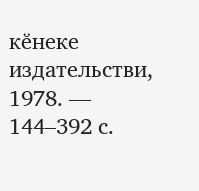кӗнеке издательстви, 1978. — 144–392 с.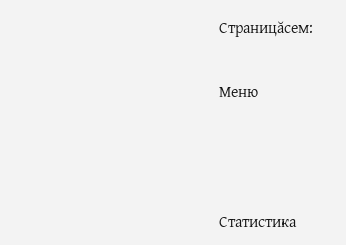Страницăсем:

Меню



Статистика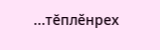...тĕплӗнрех